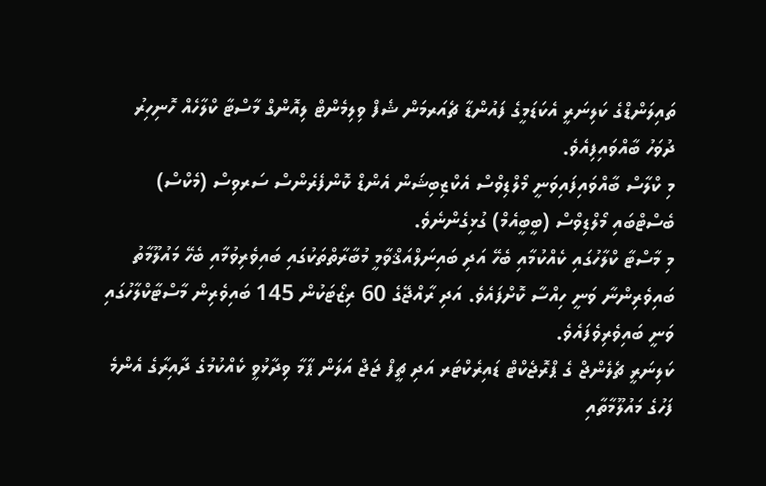ތައިލަންޑްގެ ކަލިނަރީ އެކަޑަމީގެ ފައުންޑާ ޗެއަރމަން ޝެފް ވިލިމެންޓް ލިއޮންގް މާސްޓާ ކްލާހެއް ހޮނިހިރު ދުވަހު ބާއްވައިފިއެވެ.
މި ކްލާސް ބާއްވައިފައިވަނީ މޯލްޑިވްސް އެކްޒިބިޝަން އެންޑް ކޮންފެރެންސް ސަރވިސް (މެކްސް) ބެސްޓްބައި މޯލްޑިވްސް (ބީބީއެމް) ގުޅިގެންނެވެ.
މި މާސްޓާ ކްލާހުގައި ކެއްކުމާއި ބެހޭ އަދި ބައިނަލްއަޤްވާމީ މުބާރާތްތަކުގައި ބައިވެރިވުމާއި ބެހޭ މައުލޫމާތު ބައިވެރިންނާ ވަނީ ހިއްސާ ކޮށްފައެވެ. އަދި ރާއްޖޭގެ 60 ރިޒޯޓަކުން 145 ބައިވެރިން މާސްޓާކްލާހުގައި ވަނީ ބައިވެރިވެފައެވެ.
ކަލިނަރީ ޗެލެންޖް ގެ ޕްރޮޖެކްޓް ޑައިރެކްޓަރ އަދި ޗީފް ޖަޖް އަލަން ޕާމާ ވިދާޅުވީ ކެއްކުމުގެ ދާއިރާގެ އެންމެ ފަހުގެ މައުލޫމާތާއި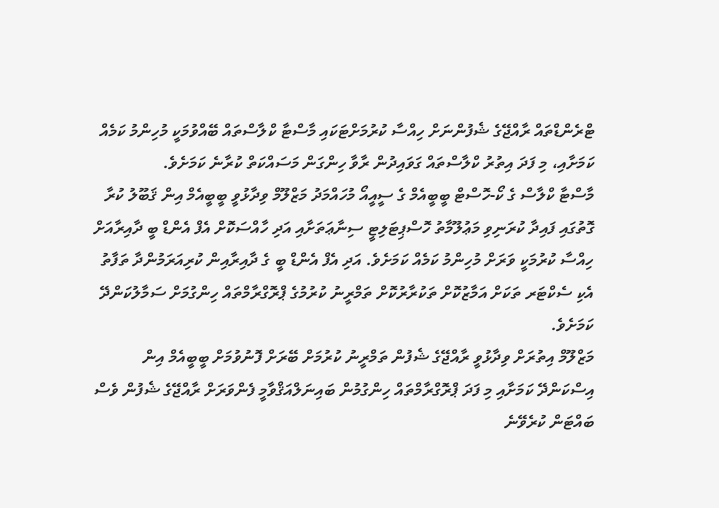ޓްރެންޑްތައް ރާއްޖޭގެ ޝެފުންނަށް ހިއްސާ ކުރުމަށްޓަކައި މާސްޓާ ކްލާސްތައް ބޭއްވުމަކީ މުހިންމު ކަމެއް ކަމަށާއި، މި ފަދަ އިތުރު ކްލާސްތައް ގަވައިދުން ރާވާ ހިންގަން މަސައްކަތް ކުރާނެ ކަމަށެވެ.
މާސްޓާ ކްލާސް ގެ ކޯ-ހޮސްޓް ބީބީއެމް ގެ ސީއީއޯ މުހައްމަދު މަޒްލޫމް ވިދާޅުވީ ބީބީއެމް އިން ޤަބޫލު ކުރާ ގޮތުގައި ފައިދާ ކުރަނިވި މަޢުލޫމާތު ހޮސްޕިޓަލިޓީ ސިނާޢަތަށާއި އަދި ހާއްސަކޮށް އެފް އެންޑް ބީ ދާއިރާއަށް ހިއްސާ ކުރުމަކީ ވަރަށް މުހިންމު ކަމެއް ކަމަށެވެ. އަދި އެފް އެންޑް ބީ ގެ ދާއިރާއިން ކުރިއަރަމުންދާ ތަފާތު އެކި ސެކްޓަރ ތަކަށް އަމާޒުކޮށް ތަކުރާރުކޮށް ތަމްރީނު ކުރުމުގެ ޕްރޮގްރާމްތައް ހިންގުމަށް ސަމާލުކަންދޭ ކަމަށެވެ.
މަޒްލޫމް އިތުރަށް ވިދާޅުވީ ރާއްޖޭގެ ޝެފުން ތަމްރީނު ކުރުމަށް ބޭރަށް ފޮނުވުމަށް ބީބީއެމް އިން އިސްކަންދޭ ކަމަށާއި މި ފަދަ ޕްރޮގްރާމްތައް ހިންގުމުން ބައިނަލްއަޤްވާމީ ފެންވަރަށް ރާއްޖޭގެ ޝެފުން ވެސް ބައްޓަން ކުރެވޭނެ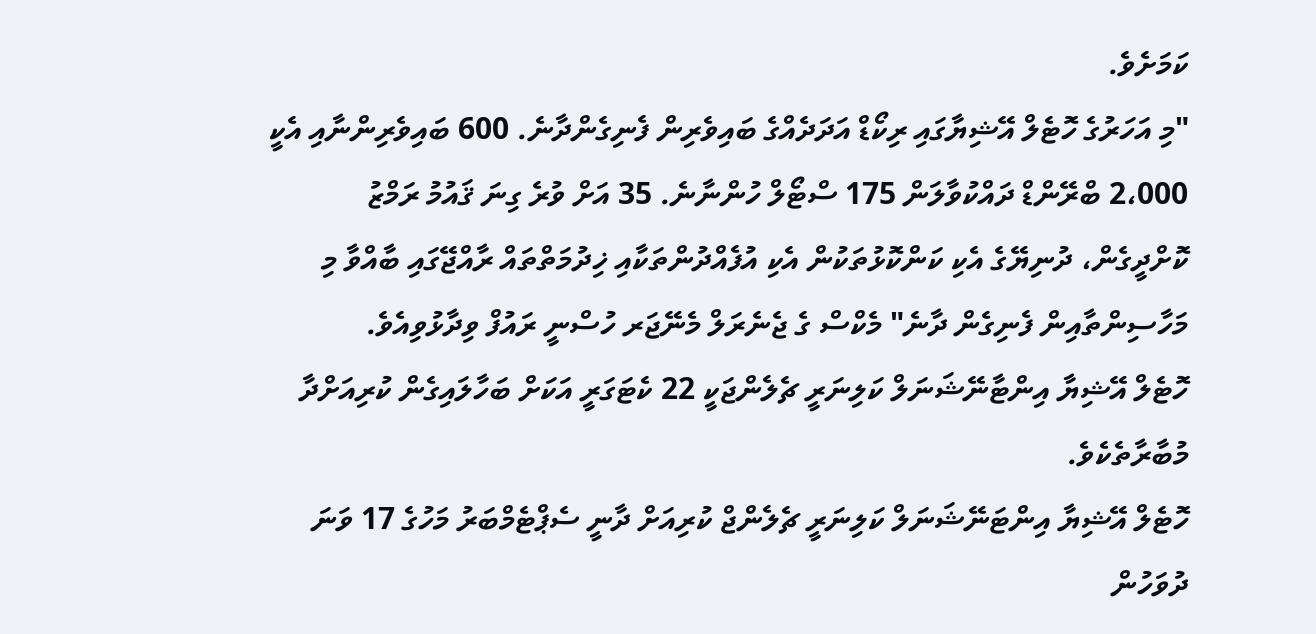ކަމަށެވެ.
"މި އަހަރުގެ ހޮޓެލް އޭޝިޔާގައި ރިކޯޑް އަދަދެއްގެ ބައިވެރިން ފެނިގެންދާނެ. 600 ބައިވެރިންނާއި އެކީ 2،000 ބްރޭންޑް ދައްކުވާލަން 175 ސްޓޯލް ހުންނާނެ. 35 އަށް ވުރެ ގިނަ ޤައުމު ރަމްޒު ކޮށްދީގެން، ދުނިޔޭގެ އެކި ކަންކޮޅުތަކުން އެކި އުފެއްދުންތަކާއި ޚިދުމަތްތައް ރާއްޖޭގައި ބާއްވާ މި މަހާސިންތާއިން ފެނިގެން ދާނެ" މެކްސް ގެ ޖެނެރަލް މެނޭޖަރ ހުސްނީ ރައުފް ވިދާޅުވިއެވެ.
ހޮޓެލް އޭޝިޔާ އިންޓާނޭޝަނަލް ކަލިނަރީ ޗެލެންޖަކީ 22 ކެޓަގަރީ އަކަށް ބަހާލައިގެން ކުރިއަށްދާ މުބާރާތެކެވެ.
ހޮޓެލް އޭޝިޔާ އިންޓަނޭޝަނަލް ކަލިނަރީ ޗެލެންޖް ކުރިއަށް ދާނީ ސެޕްޓެމްބަރު މަހުގެ 17 ވަނަ ދުވަހުން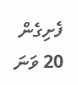ފެށިގެން 20 ވަނަ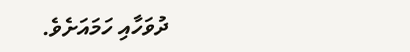ދުވަހާއި ހަމައަށެވެ.